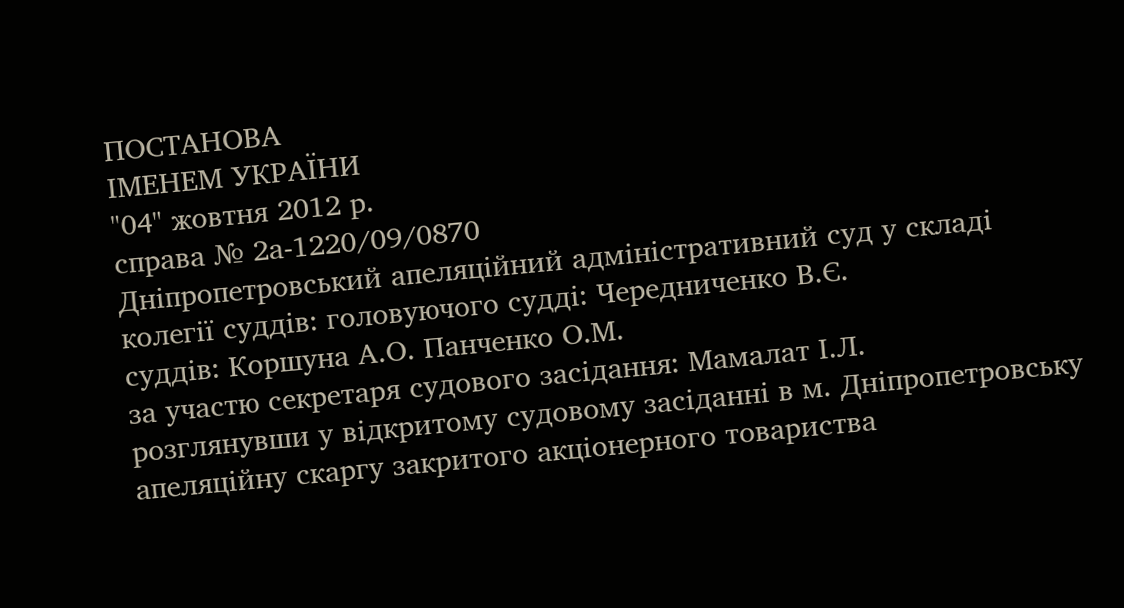ПОСТАНОВА
ІМЕНЕМ УКРАЇНИ
"04" жовтня 2012 р.
справа № 2а-1220/09/0870
Дніпропетровський апеляційний адміністративний суд у складі колегії суддів: головуючого судді: Чередниченко В.Є.
суддів: Коршуна А.О. Панченко О.М.
за участю секретаря судового засідання: Мамалат І.Л.
розглянувши у відкритому судовому засіданні в м. Дніпропетровську апеляційну скаргу закритого акціонерного товариства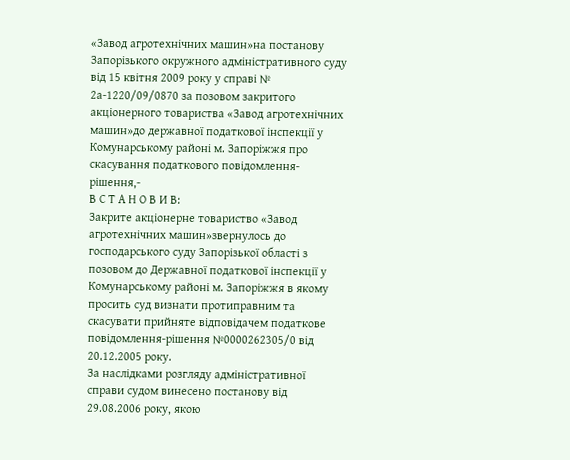«Завод агротехнічних машин»на постанову Запорізького окружного адміністративного суду від 15 квітня 2009 року у справі № 2а-1220/09/0870 за позовом закритого акціонерного товариства «Завод агротехнічних машин»до державної податкової інспекції у Комунарському районі м. Запоріжжя про скасування податкового повідомлення-рішення,-
В С Т А Н О В И В:
Закрите акціонерне товариство «Завод агротехнічних машин»звернулось до господарського суду Запорізької області з позовом до Державної податкової інспекції у Комунарському районі м. Запоріжжя в якому просить суд визнати протиправним та скасувати прийняте відповідачем податкове повідомлення-рішення №0000262305/0 від 20.12.2005 року.
За наслідками розгляду адміністративної справи судом винесено постанову від 29.08.2006 року, якою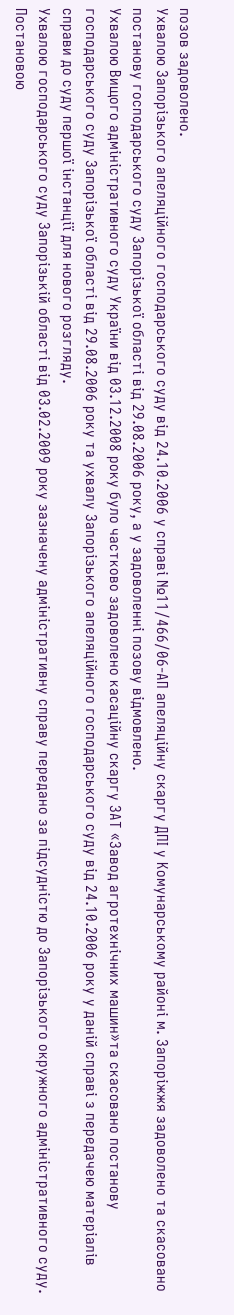позов задоволено.
Ухвалою Запорізького апеляційного господарського суду від 24.10.2006 у справі №11/466/06-АП апеляційну скаргу ДПІ у Комунарському районі м. Запоріжжя задоволено та скасовано постанову господарського суду Запорізької області від 29.08.2006 року, а у задоволенні позову відмовлено.
Ухвалою Вищого адміністративного суду України від 03.12.2008 року було частково задоволено касаційну скаргу ЗАТ «Завод агротехнічних машин»та скасовано постанову господарського суду Запорізької області від 29.08.2006 року та ухвалу Запорізького апеляційного господарського суду від 24.10.2006 року у даній справі з передачею матеріалів справи до суду першої інстанції для нового розгляду.
Ухвалою господарського суду Запорізькій області від 03.02.2009 року зазначену адміністративну справу передано за підсудністю до Запорізького окружного адміністративного суду.
Постановою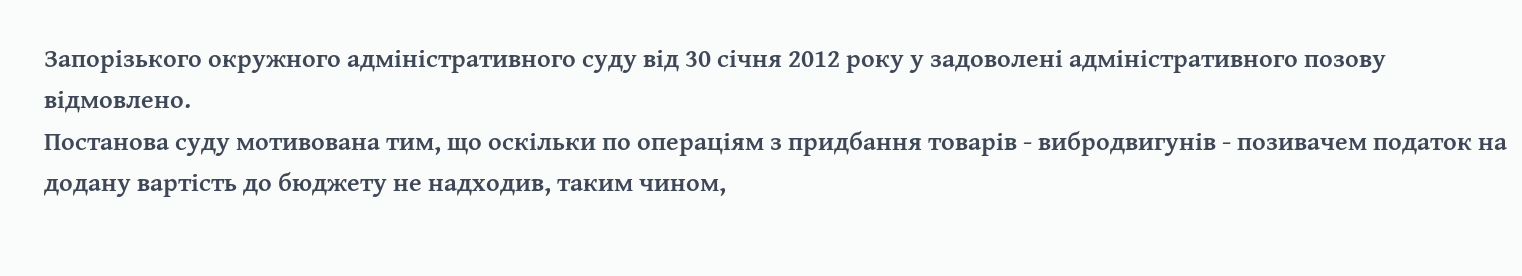Запорізького окружного адміністративного суду від 30 січня 2012 року у задоволені адміністративного позову відмовлено.
Постанова суду мотивована тим, що оскільки по операціям з придбання товарів - вибродвигунів - позивачем податок на додану вартість до бюджету не надходив, таким чином,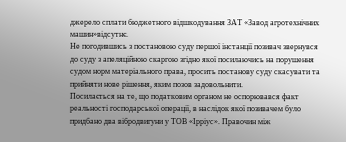джерело сплати бюджетного відшкодування ЗАТ «Завод агротехнічних машин»відсутнє.
Не погодившись з постановою суду першої інстанції позивач звернувся до суду з апеляційною скаргою згідно якої посилаючись на порушення судом норм матеріального права, просить постанову суду скасувати та прийняти нове рішення, яким позов задовольнити.
Посилається на те, що податковим органом не оспорювався факт реальності господарської операції, в наслідок якої позивачем було придбано два вібродвигуни у ТОВ «Ірріус». Правочин між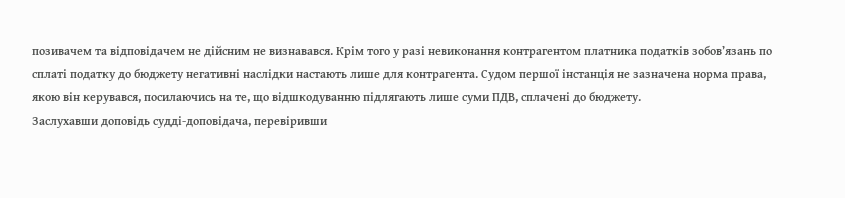позивачем та відповідачем не дійсним не визнавався. Крім того у разі невиконання контрагентом платника податків зобов’язань по сплаті податку до бюджету негативні наслідки настають лише для контрагента. Судом першої інстанція не зазначена норма права, якою він керувався, посилаючись на те, що відшкодуванню підлягають лише суми ПДВ, сплачені до бюджету.
Заслухавши доповідь судді-доповідача, перевіривши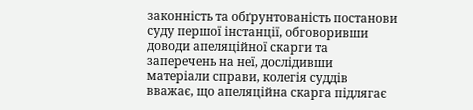законність та обґрунтованість постанови суду першої інстанції, обговоривши доводи апеляційної скарги та заперечень на неї, дослідивши матеріали справи, колегія суддів вважає, що апеляційна скарга підлягає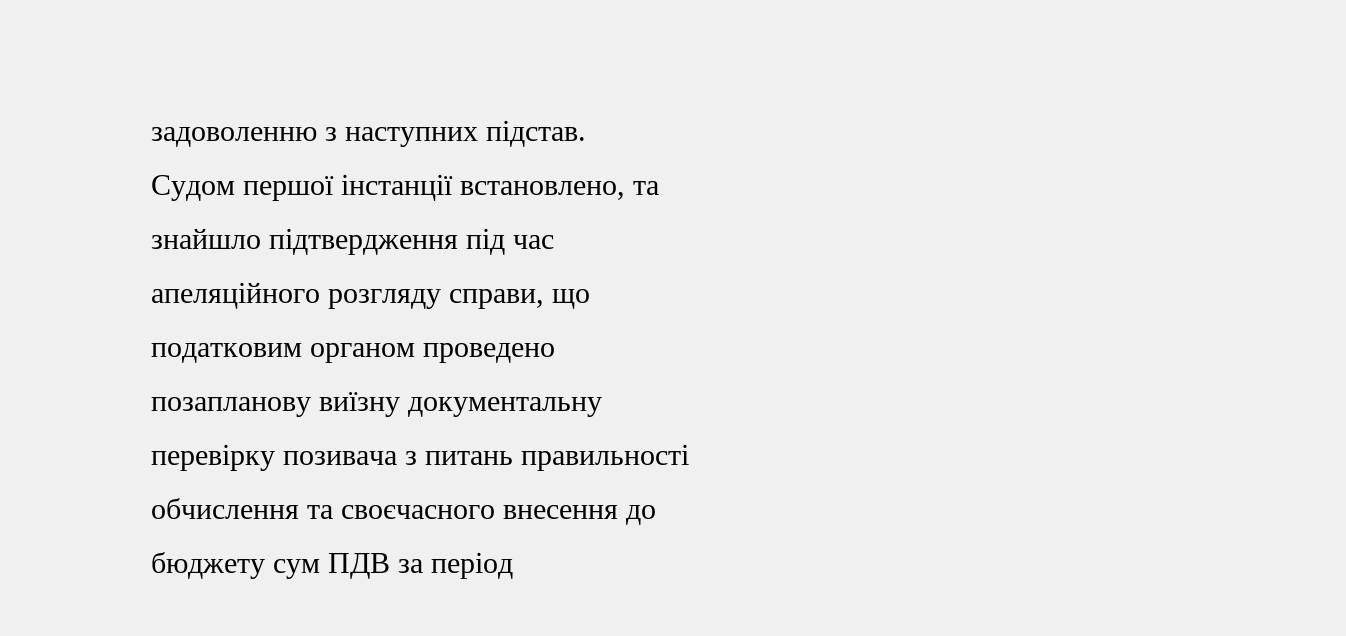задоволенню з наступних підстав.
Судом першої інстанції встановлено, та знайшло підтвердження під час апеляційного розгляду справи, що податковим органом проведено позапланову виїзну документальну перевірку позивача з питань правильності обчислення та своєчасного внесення до бюджету сум ПДВ за період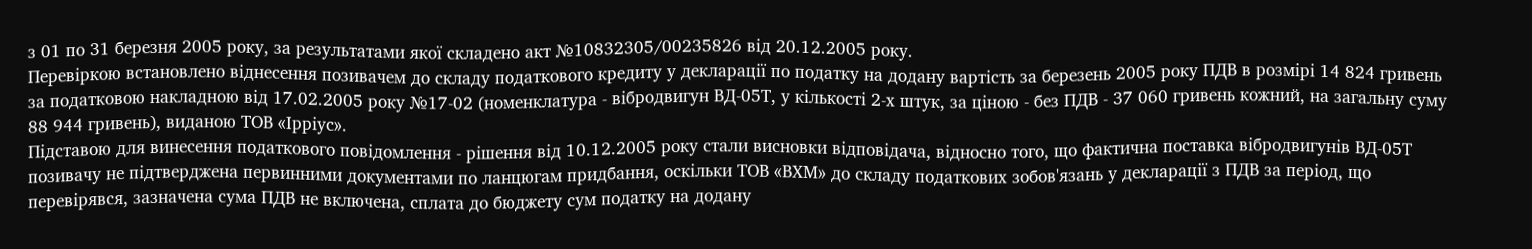з 01 по 31 березня 2005 року, за результатами якої складено акт №10832305/00235826 від 20.12.2005 року.
Перевіркою встановлено віднесення позивачем до складу податкового кредиту у декларації по податку на додану вартість за березень 2005 року ПДВ в розмірі 14 824 гривень за податковою накладною від 17.02.2005 року №17-02 (номенклатура - вібродвигун ВД-05Т, у кількості 2-х штук, за ціною - без ПДВ - 37 060 гривень кожний, на загальну суму 88 944 гривень), виданою ТОВ «Ірріус».
Підставою для винесення податкового повідомлення - рішення від 10.12.2005 року стали висновки відповідача, відносно того, що фактична поставка вібродвигунів ВД-05Т позивачу не підтверджена первинними документами по ланцюгам придбання, оскільки ТОВ «ВХМ» до складу податкових зобов'язань у декларації з ПДВ за період, що перевірявся, зазначена сума ПДВ не включена, сплата до бюджету сум податку на додану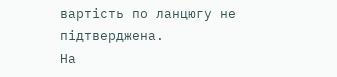вартість по ланцюгу не підтверджена.
На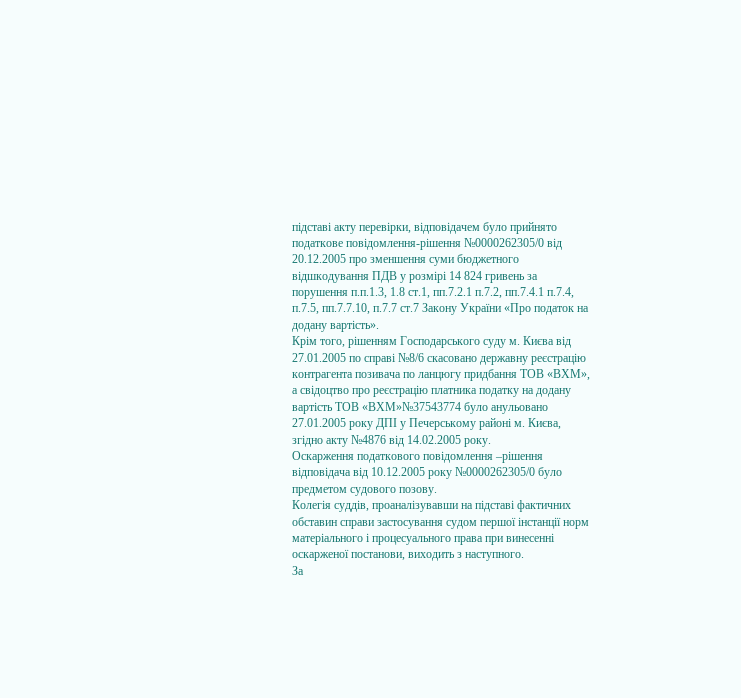підставі акту перевірки, відповідачем було прийнято податкове повідомлення-рішення №0000262305/0 від 20.12.2005 про зменшення суми бюджетного відшкодування ПДВ у розмірі 14 824 гривень за порушення п.п.1.3, 1.8 ст.1, пп.7.2.1 п.7.2, пп.7.4.1 п.7.4, п.7.5, пп.7.7.10, п.7.7 ст.7 Закону України «Про податок на додану вартість».
Крім того, рішенням Господарського суду м. Києва від 27.01.2005 по справі №8/6 скасовано державну реєстрацію контрагента позивача по ланцюгу придбання ТОВ «ВХМ», а свідоцтво про реєстрацію платника податку на додану вартість ТОВ «ВХМ»№37543774 було анульовано 27.01.2005 року ДПІ у Печерському районі м. Києва, згідно акту №4876 від 14.02.2005 року.
Оскарження податкового повідомлення –рішення відповідача від 10.12.2005 року №0000262305/0 було предметом судового позову.
Колегія суддів, проаналізувавши на підставі фактичних обставин справи застосування судом першої інстанції норм матеріального і процесуального права при винесенні оскарженої постанови, виходить з наступного.
За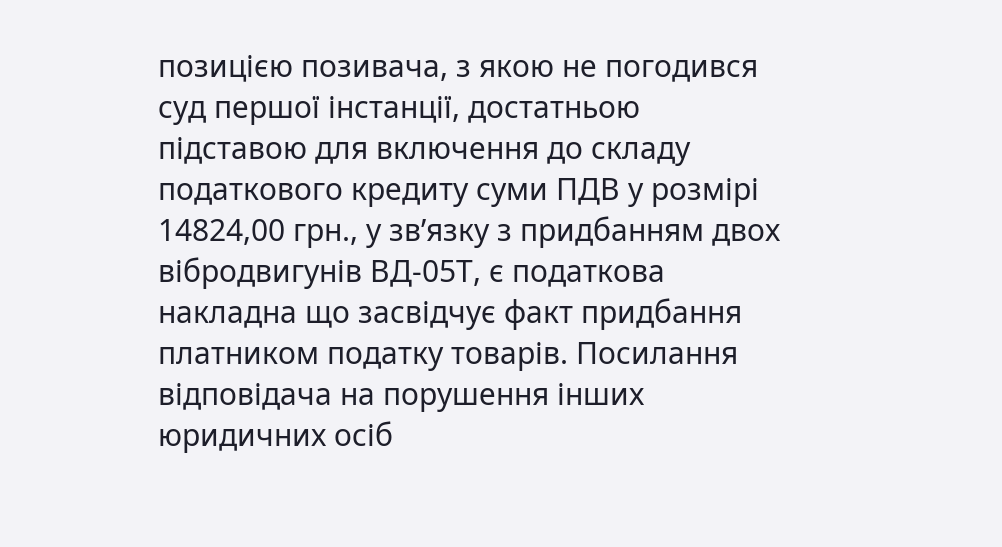позицією позивача, з якою не погодився суд першої інстанції, достатньою підставою для включення до складу податкового кредиту суми ПДВ у розмірі 14824,00 грн., у зв’язку з придбанням двох вібродвигунів ВД-05Т, є податкова накладна що засвідчує факт придбання платником податку товарів. Посилання відповідача на порушення інших юридичних осіб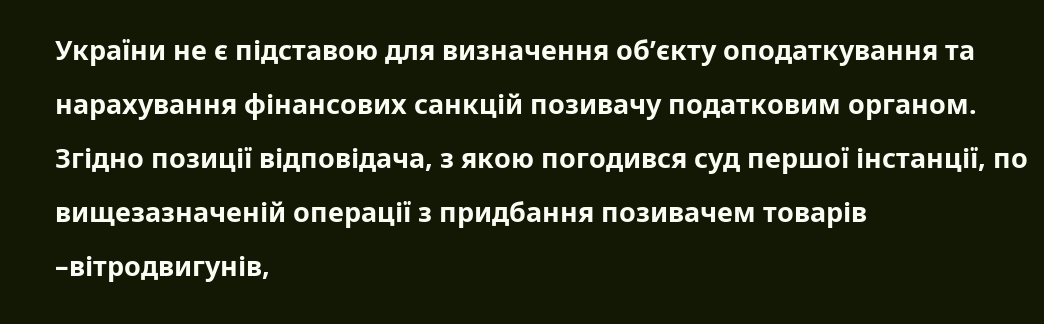України не є підставою для визначення об’єкту оподаткування та нарахування фінансових санкцій позивачу податковим органом.
Згідно позиції відповідача, з якою погодився суд першої інстанції, по вищезазначеній операції з придбання позивачем товарів –вітродвигунів,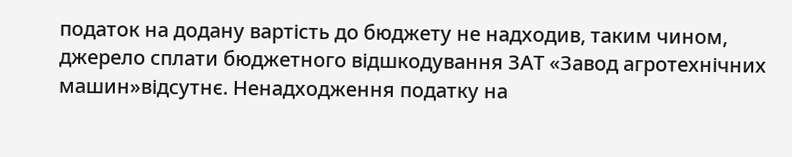податок на додану вартість до бюджету не надходив, таким чином, джерело сплати бюджетного відшкодування ЗАТ «Завод агротехнічних машин»відсутнє. Ненадходження податку на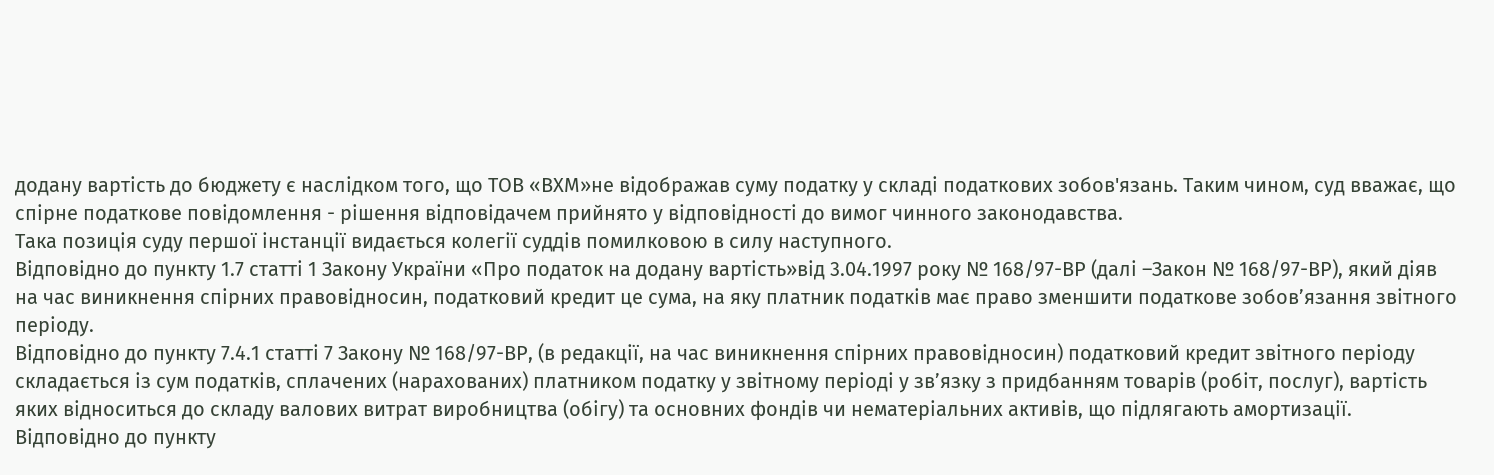додану вартість до бюджету є наслідком того, що ТОВ «ВХМ»не відображав суму податку у складі податкових зобов'язань. Таким чином, суд вважає, що спірне податкове повідомлення - рішення відповідачем прийнято у відповідності до вимог чинного законодавства.
Така позиція суду першої інстанції видається колегії суддів помилковою в силу наступного.
Відповідно до пункту 1.7 статті 1 Закону України «Про податок на додану вартість»від 3.04.1997 року № 168/97-ВР (далі –Закон № 168/97-ВР), який діяв на час виникнення спірних правовідносин, податковий кредит це сума, на яку платник податків має право зменшити податкове зобов’язання звітного періоду.
Відповідно до пункту 7.4.1 статті 7 Закону № 168/97-ВР, (в редакції, на час виникнення спірних правовідносин) податковий кредит звітного періоду складається із сум податків, сплачених (нарахованих) платником податку у звітному періоді у зв’язку з придбанням товарів (робіт, послуг), вартість яких відноситься до складу валових витрат виробництва (обігу) та основних фондів чи нематеріальних активів, що підлягають амортизації.
Відповідно до пункту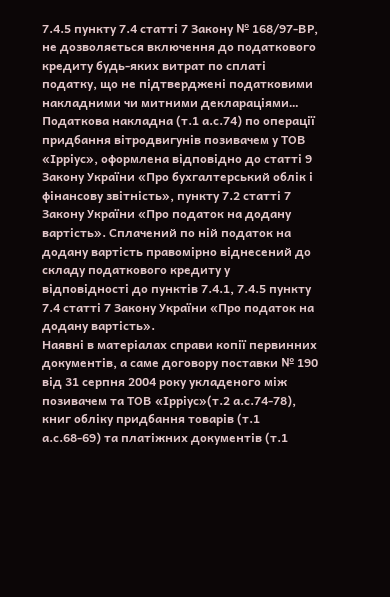7.4.5 пункту 7.4 статті 7 Закону № 168/97-ВР, не дозволяється включення до податкового кредиту будь-яких витрат по сплаті податку, що не підтверджені податковими накладними чи митними деклараціями…
Податкова накладна (т.1 а.с.74) по операції придбання вітродвигунів позивачем у ТОВ «Ірріус», оформлена відповідно до статті 9 Закону України «Про бухгалтерський облік і фінансову звітність», пункту 7.2 статті 7 Закону України «Про податок на додану вартість». Сплачений по ній податок на додану вартість правомірно віднесений до складу податкового кредиту у відповідності до пунктів 7.4.1, 7.4.5 пункту 7.4 статті 7 Закону України «Про податок на додану вартість».
Наявні в матеріалах справи копії первинних документів, а саме договору поставки № 190 від 31 серпня 2004 року укладеного між позивачем та ТОВ «Ірріус»(т.2 а.с.74-78), книг обліку придбання товарів (т.1 а.с.68-69) та платіжних документів (т.1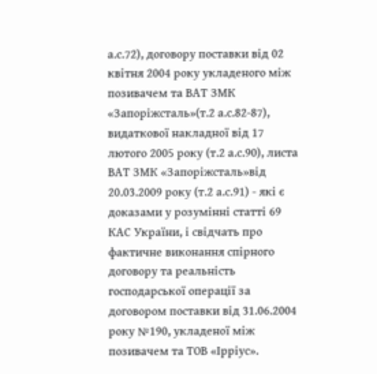а.с.72), договору поставки від 02 квітня 2004 року укладеного між позивачем та ВАТ ЗМК «Запоріжсталь»(т.2 а.с.82-87), видаткової накладної від 17 лютого 2005 року (т.2 а.с.90), листа ВАТ ЗМК «Запоріжсталь»від 20.03.2009 року (т.2 а.с.91) - які є доказами у розумінні статті 69 КАС України, і свідчать про фактичне виконання спірного договору та реальність господарської операції за договором поставки від 31.06.2004 року №190, укладеної між позивачем та ТОВ «Ірріус».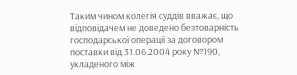Таким чином колегія суддів вважає, що відповідачем не доведено безтоварність господарської операції за договором поставки від 31.06.2004 року №190, укладеного між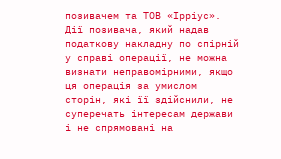позивачем та ТОВ «Ірріус».
Дії позивача, який надав податкову накладну по спірній у справі операції, не можна визнати неправомірними, якщо ця операція за умислом сторін, які її здійснили, не суперечать інтересам держави і не спрямовані на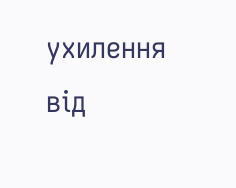ухилення від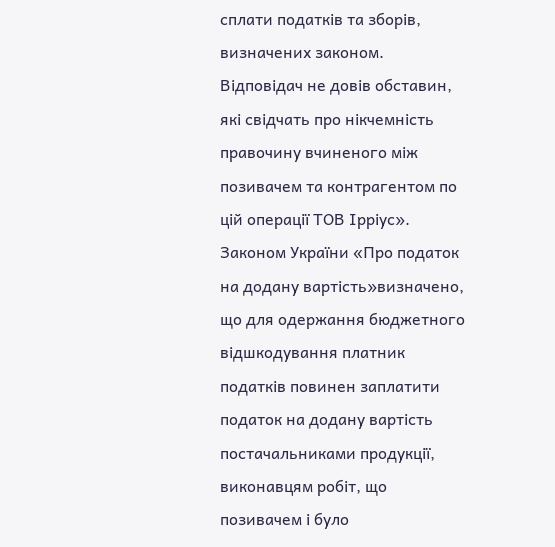сплати податків та зборів, визначених законом.
Відповідач не довів обставин, які свідчать про нікчемність правочину вчиненого між позивачем та контрагентом по цій операції ТОВ Ірріус».
Законом України «Про податок на додану вартість»визначено, що для одержання бюджетного відшкодування платник податків повинен заплатити податок на додану вартість постачальниками продукції, виконавцям робіт, що позивачем і було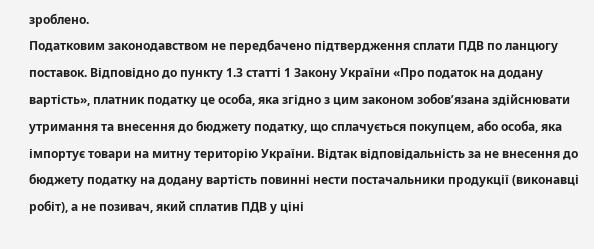зроблено.
Податковим законодавством не передбачено підтвердження сплати ПДВ по ланцюгу поставок. Відповідно до пункту 1.3 статті 1 Закону України «Про податок на додану вартість», платник податку це особа, яка згідно з цим законом зобов’язана здійснювати утримання та внесення до бюджету податку, що сплачується покупцем, або особа, яка імпортує товари на митну територію України. Відтак відповідальність за не внесення до бюджету податку на додану вартість повинні нести постачальники продукції (виконавці робіт), а не позивач, який сплатив ПДВ у ціні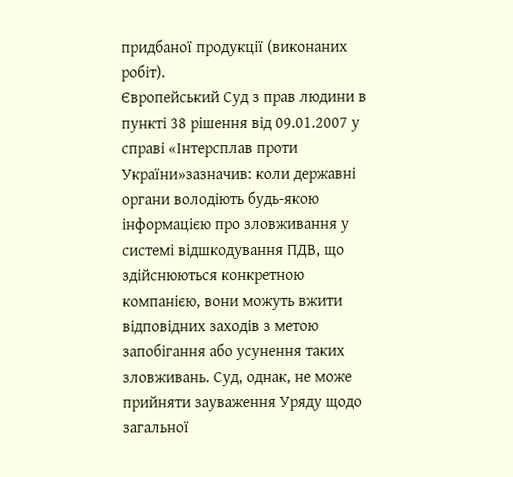придбаної продукції (виконаних робіт).
Європейський Суд з прав людини в пункті 38 рішення від 09.01.2007 у справі «Інтерсплав проти України»зазначив: коли державні органи володіють будь-якою інформацією про зловживання у системі відшкодування ПДВ, що здійснюються конкретною компанією, вони можуть вжити відповідних заходів з метою запобігання або усунення таких зловживань. Суд, однак, не може прийняти зауваження Уряду щодо загальної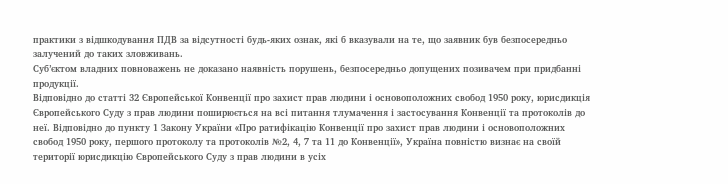практики з відшкодування ПДВ за відсутності будь-яких ознак, які б вказували на те, що заявник був безпосередньо залучений до таких зловживань.
Суб’єктом владних повноважень не доказано наявність порушень, безпосередньо допущених позивачем при придбанні продукції.
Відповідно до статті 32 Європейської Конвенції про захист прав людини і основоположних свобод 1950 року, юрисдикція Європейського Суду з прав людини поширюється на всі питання тлумачення і застосування Конвенції та протоколів до неї. Відповідно до пункту 1 Закону України «Про ратифікацію Конвенції про захист прав людини і основоположних свобод 1950 року, першого протоколу та протоколів №2, 4, 7 та 11 до Конвенції», Україна повністю визнає на своїй території юрисдикцію Європейського Суду з прав людини в усіх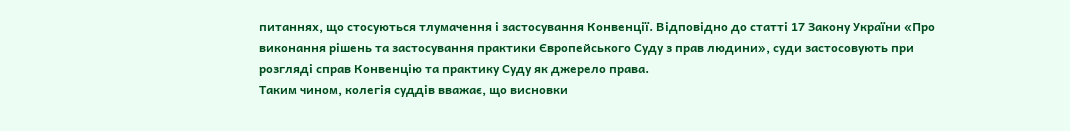питаннях, що стосуються тлумачення і застосування Конвенції. Відповідно до статті 17 Закону України «Про виконання рішень та застосування практики Європейського Суду з прав людини», суди застосовують при розгляді справ Конвенцію та практику Суду як джерело права.
Таким чином, колегія суддів вважає, що висновки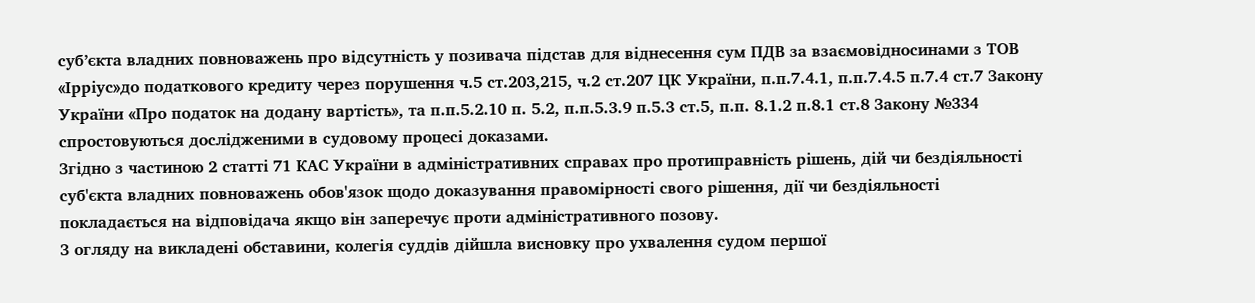суб’єкта владних повноважень про відсутність у позивача підстав для віднесення сум ПДВ за взаємовідносинами з ТОВ «Ірріус»до податкового кредиту через порушення ч.5 ст.203,215, ч.2 ст.207 ЦК України, п.п.7.4.1, п.п.7.4.5 п.7.4 ст.7 Закону України «Про податок на додану вартість», та п.п.5.2.10 п. 5.2, п.п.5.3.9 п.5.3 ст.5, п.п. 8.1.2 п.8.1 ст.8 Закону №334 спростовуються дослідженими в судовому процесі доказами.
Згідно з частиною 2 статті 71 КАС України в адміністративних справах про протиправність рішень, дій чи бездіяльності суб'єкта владних повноважень обов'язок щодо доказування правомірності свого рішення, дії чи бездіяльності покладається на відповідача якщо він заперечує проти адміністративного позову.
З огляду на викладені обставини, колегія суддів дійшла висновку про ухвалення судом першої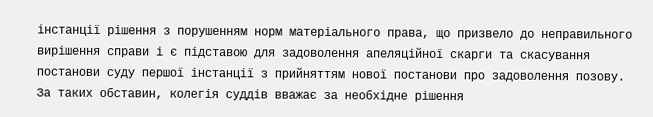інстанції рішення з порушенням норм матеріального права, що призвело до неправильного вирішення справи і є підставою для задоволення апеляційної скарги та скасування постанови суду першої інстанції з прийняттям нової постанови про задоволення позову.
За таких обставин, колегія суддів вважає за необхідне рішення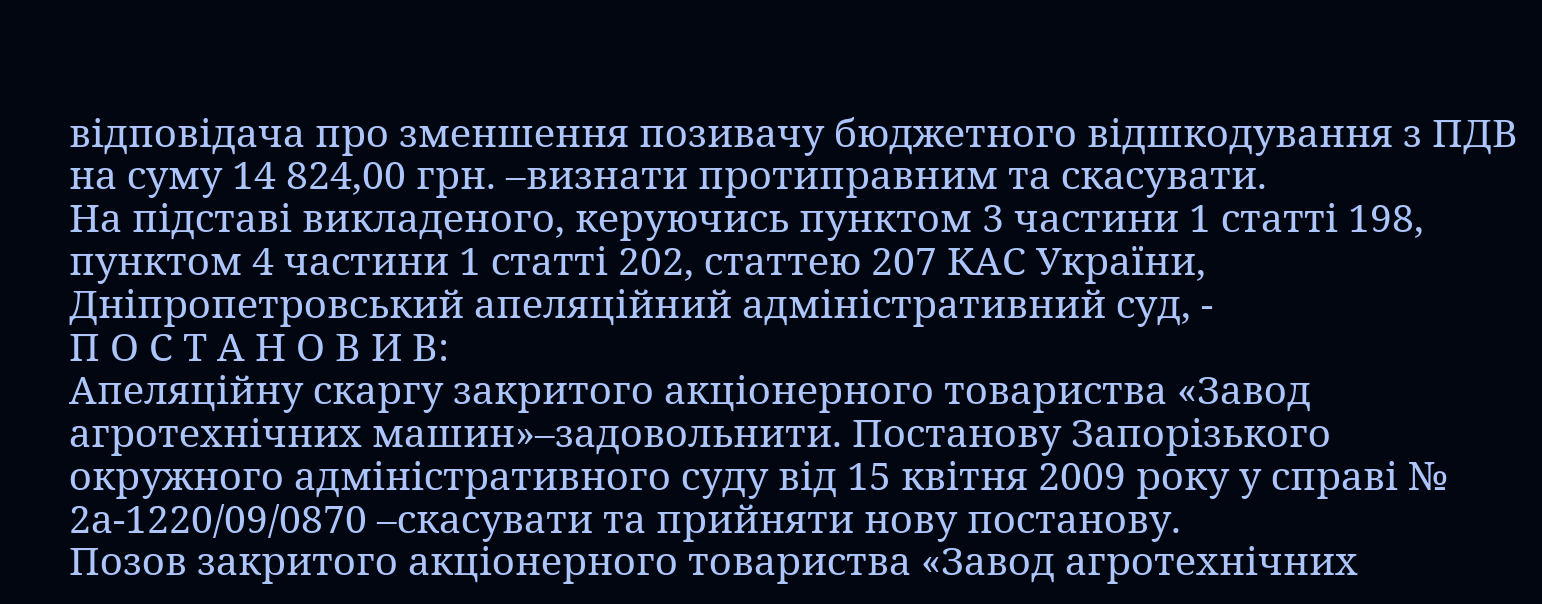відповідача про зменшення позивачу бюджетного відшкодування з ПДВ на суму 14 824,00 грн. –визнати протиправним та скасувати.
На підставі викладеного, керуючись пунктом 3 частини 1 статті 198, пунктом 4 частини 1 статті 202, статтею 207 КАС України, Дніпропетровський апеляційний адміністративний суд, -
П О С Т А Н О В И В:
Апеляційну скаргу закритого акціонерного товариства «Завод агротехнічних машин»–задовольнити. Постанову Запорізького окружного адміністративного суду від 15 квітня 2009 року у справі № 2а-1220/09/0870 –скасувати та прийняти нову постанову.
Позов закритого акціонерного товариства «Завод агротехнічних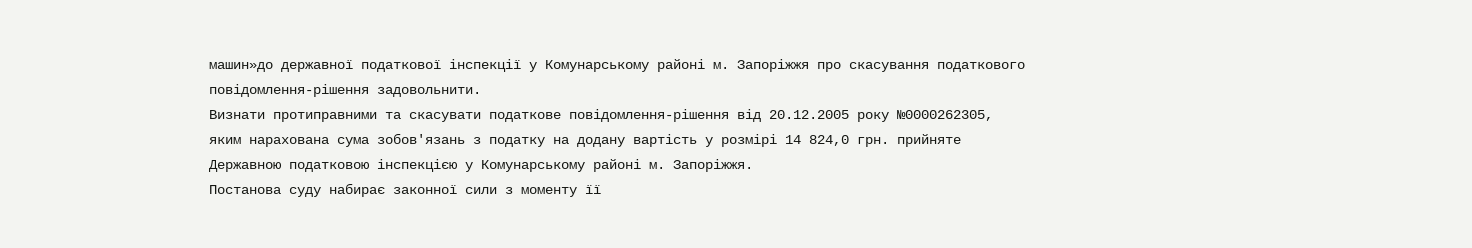машин»до державної податкової інспекції у Комунарському районі м. Запоріжжя про скасування податкового повідомлення-рішення задовольнити.
Визнати протиправними та скасувати податкове повідомлення-рішення від 20.12.2005 року №0000262305, яким нарахована сума зобов'язань з податку на додану вартість у розмірі 14 824,0 грн. прийняте Державною податковою інспекцією у Комунарському районі м. Запоріжжя.
Постанова суду набирає законної сили з моменту її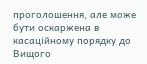проголошення, але може бути оскаржена в касаційному порядку до Вищого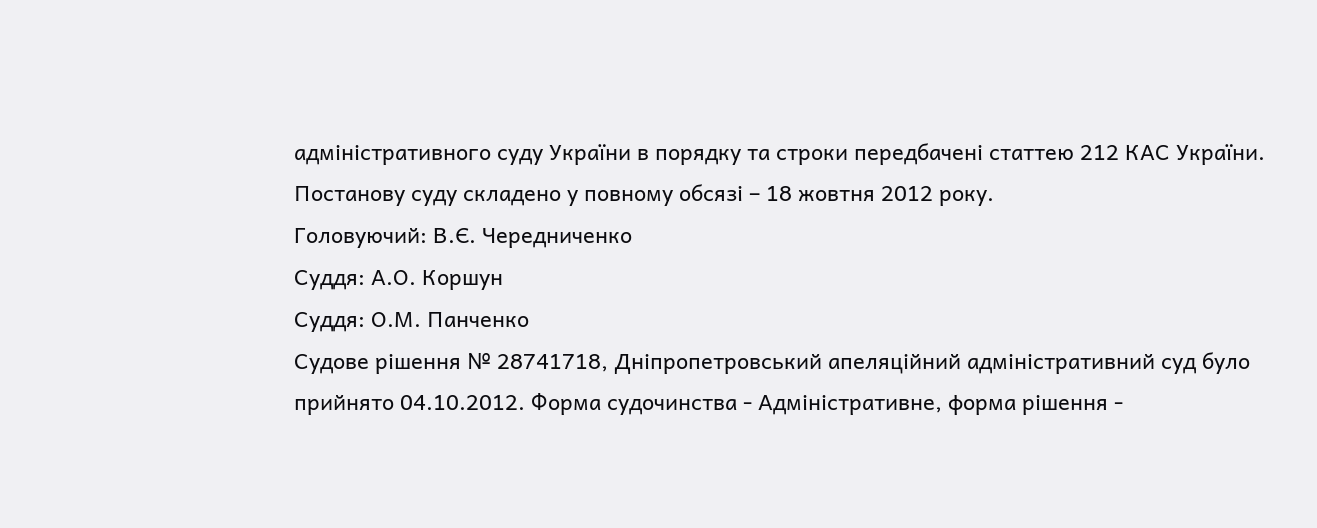адміністративного суду України в порядку та строки передбачені статтею 212 КАС України.
Постанову суду складено у повному обсязі – 18 жовтня 2012 року.
Головуючий: В.Є. Чередниченко
Суддя: А.О. Коршун
Суддя: О.М. Панченко
Судове рішення № 28741718, Дніпропетровський апеляційний адміністративний суд було прийнято 04.10.2012. Форма судочинства - Адміністративне, форма рішення -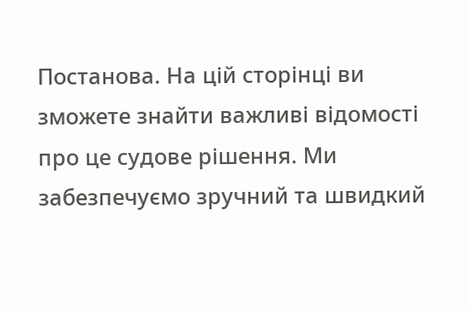Постанова. На цій сторінці ви зможете знайти важливі відомості про це судове рішення. Ми забезпечуємо зручний та швидкий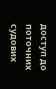доступ до поточних судових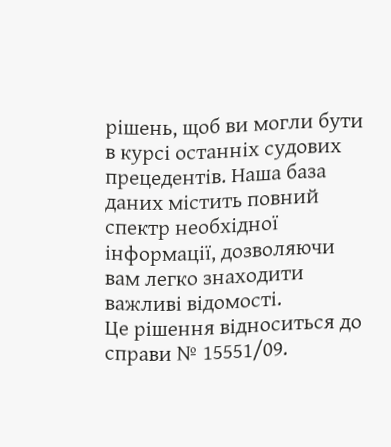рішень, щоб ви могли бути в курсі останніх судових прецедентів. Наша база даних містить повний спектр необхідної інформації, дозволяючи вам легко знаходити важливі відомості.
Це рішення відноситься до справи № 15551/09.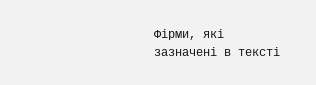Фірми, які зазначені в тексті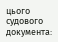цього судового документа: